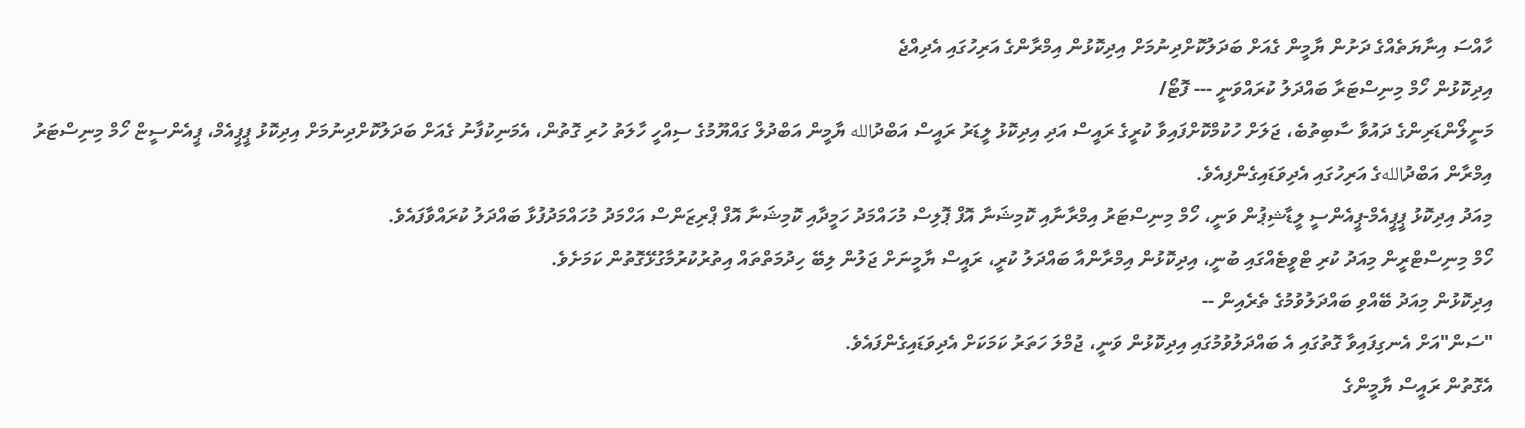ހާއްސަ އިނާޔަތެއްގެ ދަށުން ޔާމީން ގެއަށް ބަދަލުކޮށްދިނުމަށް އިދިކޮޅުން އިމްރާންގެ އަރިހުގައި އެދިއްޖެ
އިދިކޮޅުން ހޯމް މިނިސްޓަރާ ބައްދަލު ކުރައްވަނީ --- ފޮޓޯ/
މަނީލޯންޑަރިންގެ ދައުވާ ސާބިތުބެ، ޖަލަށް ހުކުމްކޮށްފައިވާ ކުރީގެ ރައީސް އަދި އިދިކޮޅު ލީޑަރު ރައީސް އަބްދުالله ޔާމީން އަބްދުލް ގައްޔޫމުގެ ސިއްހީ ހާލަތު ހުރި ގޮތުން، އެމަނިކުފާނު ގެއަށް ބަދަލުކޮށްދިނުމަށް އިދިކޮޅު ޕީޕީއެމް، ޕީއެންސީޏް ހޯމް މިނިސްޓަރު އިމްރާން އަބްދުاللهގެ އަރިހުގައި އެދިވަޑައިގެންފިއެވެ.
މިއަދު އިދިކޮޅު ޕީޕީއެމް-ޕީއެންސީ ލީޑާޝިޕުން ވަނީ، ހޯމް މިނިސްޓަރު އިމްރާނާއި ކޮމިޝަނާ އޮފް ޕޮލިސް މުހައްމަދު ހަމީދާއި ކޮމިޝަނާ އޮފް ޕްރިޒަންސް އަހްމަދު މުހައްމަދުފުޅާ ބައްދަލު ކުރައްވާފައެވެ.
ހޯމް މިނިސްޓްރީން މިއަދު ކުރި ޓްވީޓެއްގައި ބުނީ، އިދިކޮޅުން އިމްރާންއާ ބައްދަލު ކުރީ، ރައީސް ޔާމީނަށް ޖަލުން ލިބޭ ހިދުމަތްތައް އިތުރުކުރުމާގުޅޭގޮތުން ކަމަށެވެ.
އިދިކޮޅުން މިއަދު ބޭއްވި ބައްދަލުވުމުގެ ތެރެއިން --
"ސަން"އަށް އެނގިފައިވާ ގޮތުގައި އެ ބައްދަލުވުމުގައި އިދިކޮޅުން ވަނީ، ޖުމްލަ ހަތަރު ކަމަކަށް އެދިވަޑައިގެންފައެވެ.
އެގޮތުން ރައީސް ޔާމީންގެ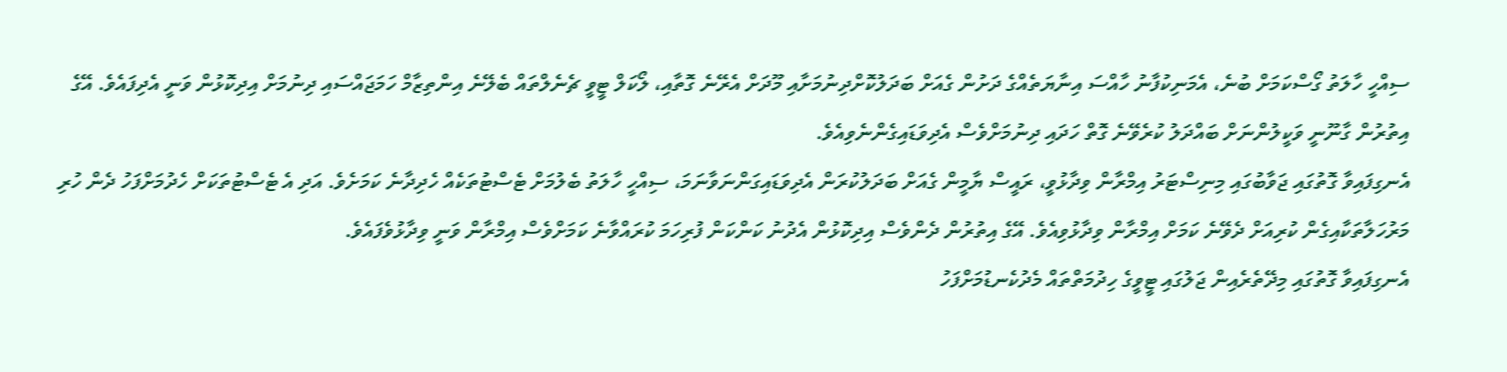ސިއްހީ ހާލަތު ގޯސްކަމަށް ބުނެ، އެމަނިކުފާނު ހާއްސަ އިނާޔަތެއްގެ ދަށުން ގެއަށް ބަދަލުކޮށްދިނުމަށާއި މޫދަށް އެރޭނެ ގޮތާއި، ލޯކަލް ޓީވީ ޗެނެލްތައް ބެލޭނެ އިންތިޒާމް ހަމަޖައްސައި ދިނުމަށް އިދިކޮޅުން ވަނީ އެދިފައެވެ. އޭގެ އިތުރުން ގާނޫނީ ވަކީލުންނަށް ބައްދަލު ކުރެވޭނެ ގޮތް ހަދައި ދިނުމަށްވެސް އެދިވަޑައިގެންނެވިއެވެ.
އެނގިފައިވާ ގޮތުގައި ޖަވާބުގައި މިނިސްޓަރު އިމްރާން ވިދާޅުވީ، ރައީސް ޔާމީން ގެއަށް ބަދަލުކުރަން އެދިވަޑައިގަންނަވާނަމަ، ސިއްހީ ހާލަތު ބެލުމަށް ޓެސްޓުތަކެއް ހެދިދާނެ ކަމަށެވެ. އަދި އެ ޓެސްޓުތަކަށް ހެދުމަށްފަހު ދެން ހުރި މަރުހަލާތަކާއިގެން ކުރިއަށް ދެވޭނެ ކަމަށް އިމްރާން ވިދާޅުވިއެވެ. އޭގެ އިތުރުން ދެންވެސް އިދިކޮޅުން އެދުނު ކަންކަން ފުރިހަމަ ކުރައްވާނެ ކަމަށްވެސް އިމްރާން ވަނީ ވިދާޅުވެފައެވެ.
އެނގިފައިވާ ގޮތުގައި މިދޭތެރެއިން ޖަލުގައި ޓީވީގެ ހިދުމަތްތައް މެދުކެނޑުމަށްފަހު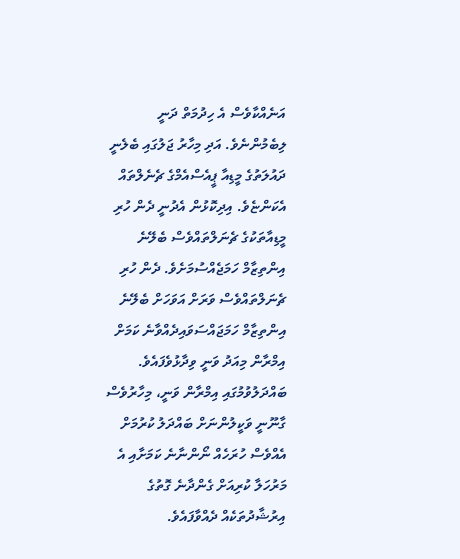އަނެއްކާވެސް އެ ހިދުމަތް ދަނީ ލިބެމުންނެވެ. އަދި މިހާރު ޖަލުގައި ބެލެނީ ދައުލަތުގެ މީޑިއާ ޕީއެސްއެމްގެ ޗެނެލްތައް އެކަންޏެވެ. އިދިކޮޅުން އެދުނީ ދެން ހުރި މީޑިއާތަކުގެ ޗެނަލްތައްވެސް ބެލޭނެ އިންތިޒާމް ހަމަޖެއްސުމަށެވެ. ދެން ހުރި ޗެނަލްތައްވެސް ވަރަށް އަވަހަށް ބެލޭނެ އިންތިޒާމް ހަމަޖައްސަވައިދެއްވާނެ ކަމަށް އިމްރާން މިއަދު ވަނީ ވިދާޅުވެފައެވެ.
ބައްދަލުވުމުގައި އިމްރާން ވަނީ، މިހާރުވެސް ގާނޫނީ ވަކީލުންނަށް ބައްދަލު ކުރުމަށް އެއްވެސް ހުރަހެއް ނޯންނާނެ ކަމަށާއި އެ މަރުހަލާ ކުރިއަށް ގެންދާނެ ގޮތުގެ އިރުޝާދުތަކެއް ދެއްވާފައެވެ.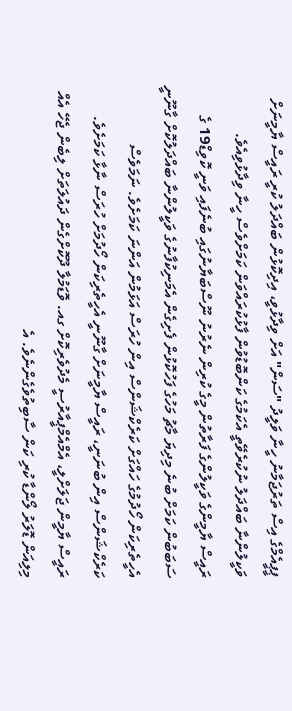ޕީޕީއެމްގެ އިސް ތަރުޖަމާނު ހީނާ ވަލީދު "ސަން" އަށް ވިދާޅުވީ، އިދިކޮޅުން ބައްދަލު ކުރީ ރައީސް ޔާމީނަށް ވަކީލުންނާ ބައްދަލު ނުކުރެވޭތީ އެކަމުގެ ކަންބޮޑުވުން ފާޅުކުރައްވަން ކަމަށްވެސް ހީނާ ވިދާޅުވިއެވެ.
ރައީސް ޔާމީންގެ ވަކީލުންގެ ފަރާތުން މީގެ ކުރިން ނެރުނު ނޫސްބަޔާނުގައި ބުނެފައި ވަނީ ކޮވިޑް19 ގެ ސަބަބުން ކަމަށް ބުނެ މިދިޔަ މާޗު މަހުގެ ފަހުކޮޅުން ފެށިގެން އެމަނިކުފާނުގެ ވަކީލުންނާ ބައްދަލުކޮށް ގާނޫނީ އެހީތެރިކަން ހޯދުމުގެ ހައްގަށް ކަރެކްޝަންސް އިން ހުރަސް އަޅަމުން އަންނަ ކަމަށެވެ. ނަމަވެސް ކަރެކްޝަންސް އިން ބުނަނީ، ރައީސް ޔާމީނަށް ގާނޫނީ އެހީތެރިކަން ހޯދުމަށް ހުރަސް ނާޅާ ކަމަށެވެ.
ރައީސް ޔާމީން ޖަލަށްލީ، އެމްއެމްޕީއާރުސީ މެދުވެރިކޮށް ގއ. ވޮޑަމުލާ ދޫކޮށްގެން ދައުލަތަށް ލިބެން ޖެހޭ އެއް މިލިއަން ޑޮލަރު ލޯންޑާ ކުރި ކަން ސާބިތުވެގެންނެވެ. އެ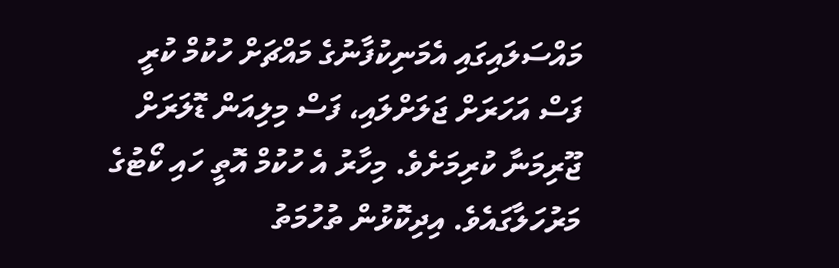މައްސަލައިގައި އެމަނިކުފާނުގެ މައްޗަށް ހުކުމް ކުރީ ފަސް އަހަރަށް ޖަލަށްލައި، ފަސް މިލިއަން ޑޮލަރަށް ޖޫރިމަނާ ކުރިމަށެވެ. މިހާރު އެ ހުކުމް އޮތީ ހައި ކޯޓުގެ މަރުހަލާގައެވެ. އިދިކޮޅުން ތުހުމަތު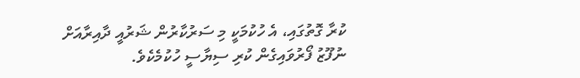ކުރާ ގޮތުގައި، އެ ހުކުމަކީ މި ސަރުކާރުން ޝަރުއީ ދާއިރާއަށް ނުފޫޒު ފޯރުވައިގެން ކުރި ސިޔާސީ ހުކުމެކެވެ.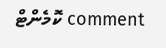comment ކޮމެންޓް